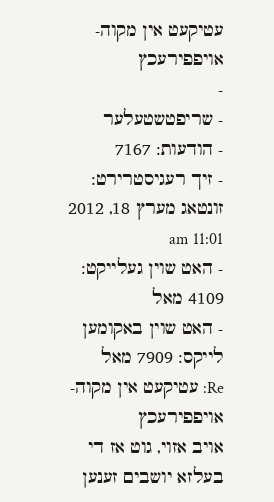עטיקעט אין מקוה-אויפפירעכץ
-
- שריפטשטעלער
- הודעות: 7167
- זיך רעגיסטרירט: זונטאג מערץ 18, 2012 11:01 am
- האט שוין געלייקט: 4109 מאל
- האט שוין באקומען לייקס: 7909 מאל
Re: עטיקעט אין מקוה-אויפפירעכץ
אויב אזוי, גוט אז די בעלזא יושבים זענען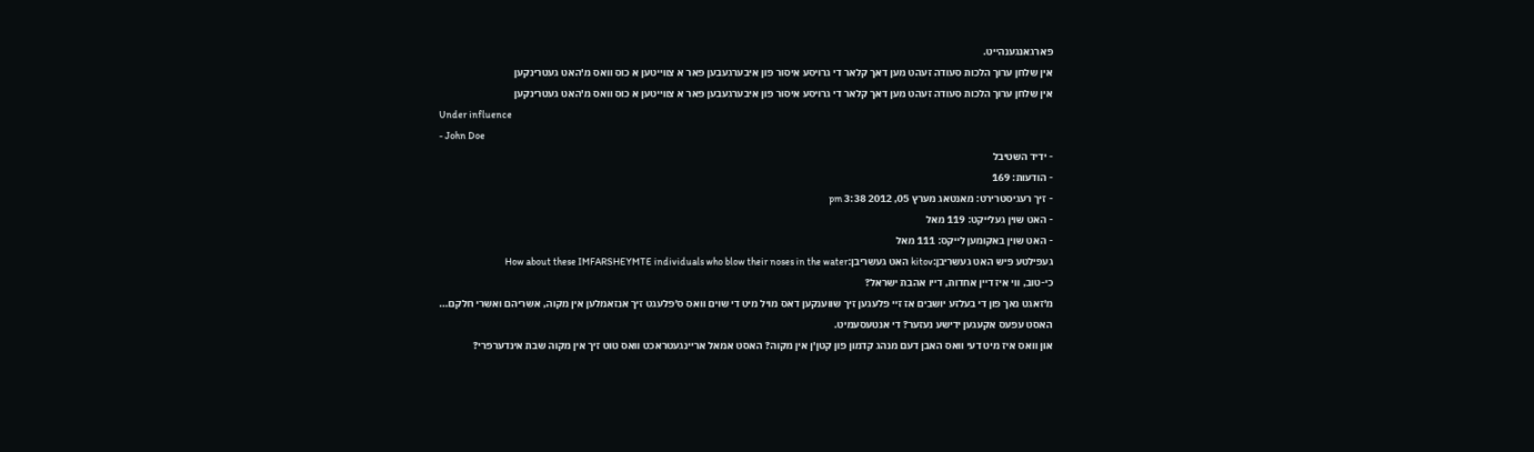פארגאנגענהייט.
אין שלחן ערוך הלכות סעודה זעהט מען דאך קלאר די גרויסע איסור פון איבערגעבען פאר א צווייטען א כוס וואס מ'האט געטרינקען
אין שלחן ערוך הלכות סעודה זעהט מען דאך קלאר די גרויסע איסור פון איבערגעבען פאר א צווייטען א כוס וואס מ'האט געטרינקען
Under influence
- John Doe
- ידיד השטיבל
- הודעות: 169
- זיך רעגיסטרירט: מאנטאג מערץ 05, 2012 3:38 pm
- האט שוין געלייקט: 119 מאל
- האט שוין באקומען לייקס: 111 מאל
געפילטע פיש האט געשריבן:kitov האט געשריבן:How about these IMFARSHEYMTE individuals who blow their noses in the water
כי-טוב, ווי איז דיין אחדות, דייו אהבת ישראל?
מ'זאגט נאך פון די בעלזע יושבים אז זיי פלעגען זיך שווענקען דאס מויל מיט די שוים וואס ס'פלעגט זיך אנזאמלען אין מקוה, אשריהם ואשרי חלקם...
האסט עפעס אקעגען ידישע נעזער? די אנטעסעמיט.
און וואס איז מיט דעי וואס האבן דעם מנהג קדמון פון קטן'ן אין מקוה? האסט אמאל אריינגעטראכט וואס טוט זיך אין מקוה שבת אינדערפרי?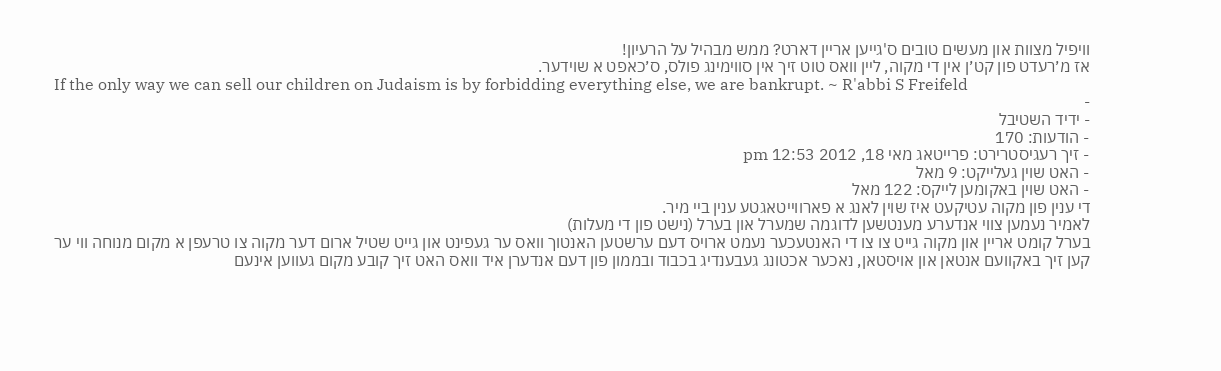וויפיל מצוות און מעשים טובים ס'גייען אריין דארט? ממש מבהיל על הרעיון!
אז מ׳רעדט פון קט׳ן אין די מקוה, ליין וואס טוט זיך אין סווימינג פולס, ס׳כאפט א שוידער.
If the only way we can sell our children on Judaism is by forbidding everything else, we are bankrupt. ~ R'abbi S Freifeld
-
- ידיד השטיבל
- הודעות: 170
- זיך רעגיסטרירט: פרייטאג מאי 18, 2012 12:53 pm
- האט שוין געלייקט: 9 מאל
- האט שוין באקומען לייקס: 122 מאל
די ענין פון מקוה עטיקעט איז שוין לאנג א פארווייטאגטע ענין ביי מיר.
לאמיר נעמען צווי אנדערע מענטשען לדוגמה שמערל און בערל (נישט פון די מעלות)
בערל קומט אריין און מקוה גייט צו צו די האנטעכער נעמט ארויס דעם ערשטען האנטוך וואס ער געפינט און גייט שטיל ארום דער מקוה צו טרעפן א מקום מנוחה ווי ער קען זיך באקוועם אנטאן און אויסטאן, נאכער אכטונג געבענדיג בכבוד ובממון פון דעם אנדערן איד וואס האט זיך קובע מקום געווען אינעם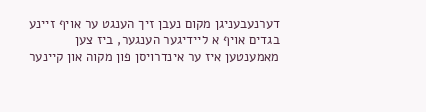דערנעבעניגן מקום נעבן זיך הענגט ער אויף זיינע בגדים אויף א ליידיגער הענגער, ביז צען מאמענטען איז ער אינדרויסן פון מקוה און קיינער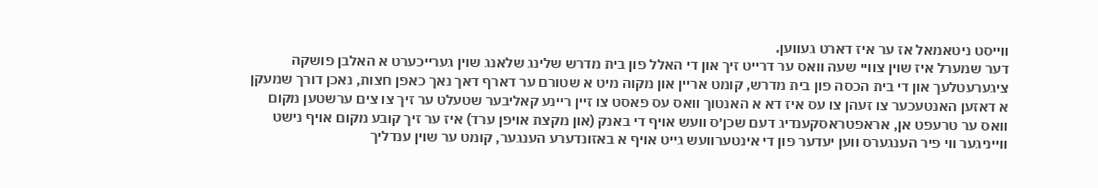ווייסט ניטאמאל אז ער איז דארט געווען.
דער שמערל איז שוין צוויי שעה וואס ער דרייט זיך און די האלל פון בית מדרש שלינג שלאנג שוין גערייכערט א האלבן פושקה ציגערעטלעך און די בית הכסה פון בית מדרש, קומט אריין און מקוה מיט א שטורם ער דארף דאך נאך כאפן חצות, נאכן דורך שמעקן א דאזען האנטעכער צו זעהן צו עס איז דא א האנטוך וואס עס פאסט צו זיין ריינע קאליבער שטעלט ער זיך צו צים ערשטען מקום וואס ער טרעפט אן, אראפטראסקענדיג דעם שכן׳ס וועש אויף די באנק (און מקצת אויפן ערד) איז ער זיך קובע מקום אויף נישט ווייניגער ווי פיר הענגערס ווען יעדער פון די אינטערוועש גייט אויף א באזונדערע הענגער, קומט ער שוין ענדליך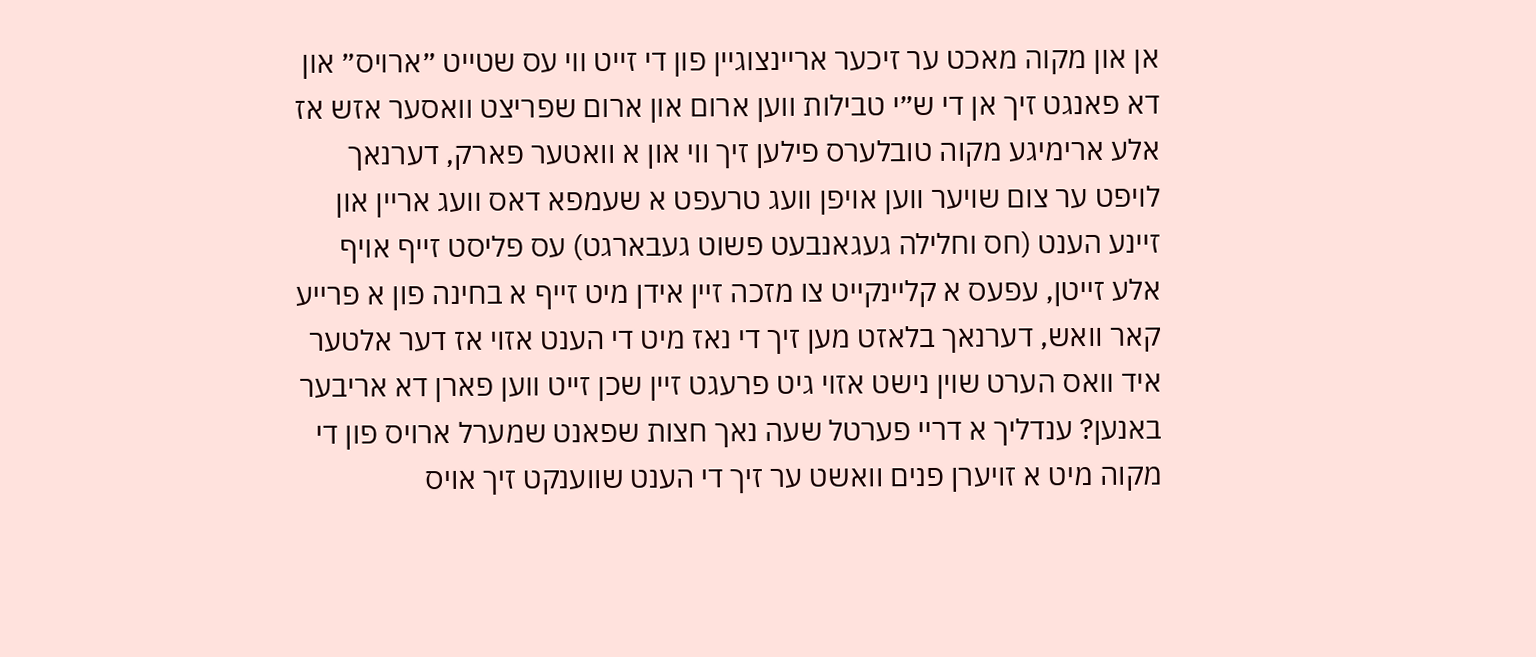אן און מקוה מאכט ער זיכער אריינצוגיין פון די זייט ווי עס שטייט ״ארויס״ און דא פאנגט זיך אן די ש״י טבילות ווען ארום און ארום שפריצט וואסער אזש אז אלע ארימיגע מקוה טובלערס פילען זיך ווי און א וואטער פארק, דערנאך לויפט ער צום שויער ווען אויפן וועג טרעפט א שעמפא דאס וועג אריין און זיינע הענט (חס וחלילה געגאנבעט פשוט געבארגט) עס פליסט זייף אויף אלע זייטן, עפעס א קליינקייט צו מזכה זיין אידן מיט זייף א בחינה פון א פרייע קאר וואש, דערנאך בלאזט מען זיך די נאז מיט די הענט אזוי אז דער אלטער איד וואס הערט שוין נישט אזוי גיט פרעגט זיין שכן זייט ווען פארן דא אריבער באנען? ענדליך א דריי פערטל שעה נאך חצות שפאנט שמערל ארויס פון די מקוה מיט א זויערן פנים וואשט ער זיך די הענט שווענקט זיך אויס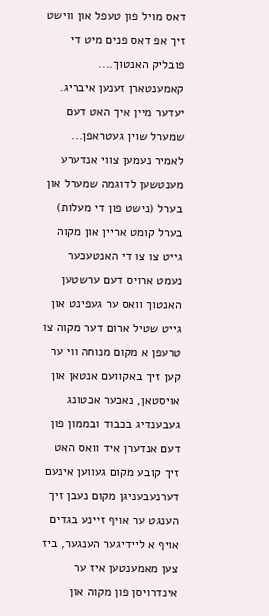דאס מויל פון טעפל און ווישט זיך אפ דאס פנים מיט די פובליק האנטוך....
קאמענטארן זענען איבריג.
יעדער מיין איך האט דעם שמערל שוין געטראפן...
לאמיר נעמען צווי אנדערע מענטשען לדוגמה שמערל און בערל (נישט פון די מעלות)
בערל קומט אריין און מקוה גייט צו צו די האנטעכער נעמט ארויס דעם ערשטען האנטוך וואס ער געפינט און גייט שטיל ארום דער מקוה צו טרעפן א מקום מנוחה ווי ער קען זיך באקוועם אנטאן און אויסטאן, נאכער אכטונג געבענדיג בכבוד ובממון פון דעם אנדערן איד וואס האט זיך קובע מקום געווען אינעם דערנעבעניגן מקום נעבן זיך הענגט ער אויף זיינע בגדים אויף א ליידיגער הענגער, ביז צען מאמענטען איז ער אינדרויסן פון מקוה און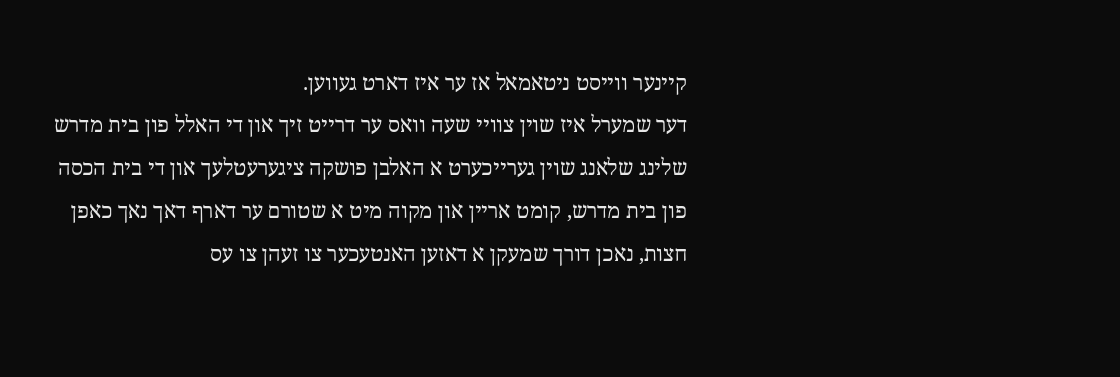קיינער ווייסט ניטאמאל אז ער איז דארט געווען.
דער שמערל איז שוין צוויי שעה וואס ער דרייט זיך און די האלל פון בית מדרש שלינג שלאנג שוין גערייכערט א האלבן פושקה ציגערעטלעך און די בית הכסה פון בית מדרש, קומט אריין און מקוה מיט א שטורם ער דארף דאך נאך כאפן חצות, נאכן דורך שמעקן א דאזען האנטעכער צו זעהן צו עס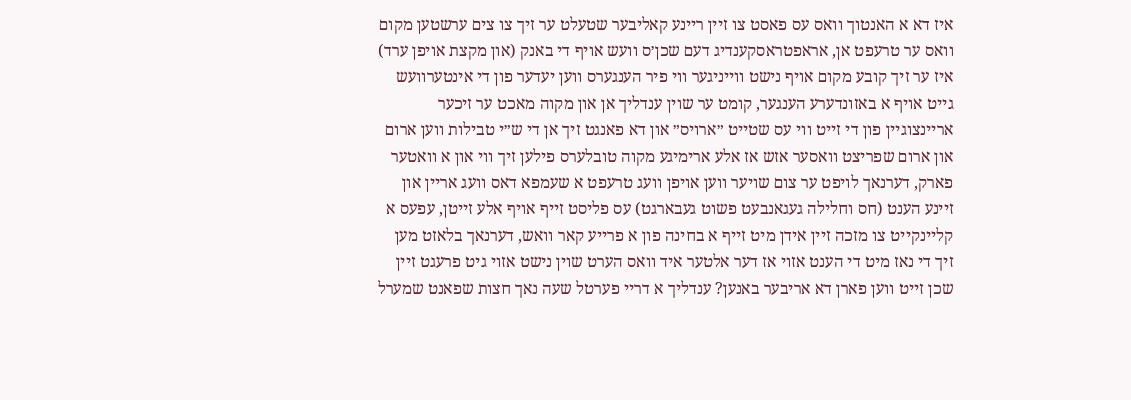איז דא א האנטוך וואס עס פאסט צו זיין ריינע קאליבער שטעלט ער זיך צו צים ערשטען מקום וואס ער טרעפט אן, אראפטראסקענדיג דעם שכן׳ס וועש אויף די באנק (און מקצת אויפן ערד) איז ער זיך קובע מקום אויף נישט ווייניגער ווי פיר הענגערס ווען יעדער פון די אינטערוועש גייט אויף א באזונדערע הענגער, קומט ער שוין ענדליך אן און מקוה מאכט ער זיכער אריינצוגיין פון די זייט ווי עס שטייט ״ארויס״ און דא פאנגט זיך אן די ש״י טבילות ווען ארום און ארום שפריצט וואסער אזש אז אלע ארימיגע מקוה טובלערס פילען זיך ווי און א וואטער פארק, דערנאך לויפט ער צום שויער ווען אויפן וועג טרעפט א שעמפא דאס וועג אריין און זיינע הענט (חס וחלילה געגאנבעט פשוט געבארגט) עס פליסט זייף אויף אלע זייטן, עפעס א קליינקייט צו מזכה זיין אידן מיט זייף א בחינה פון א פרייע קאר וואש, דערנאך בלאזט מען זיך די נאז מיט די הענט אזוי אז דער אלטער איד וואס הערט שוין נישט אזוי גיט פרעגט זיין שכן זייט ווען פארן דא אריבער באנען? ענדליך א דריי פערטל שעה נאך חצות שפאנט שמערל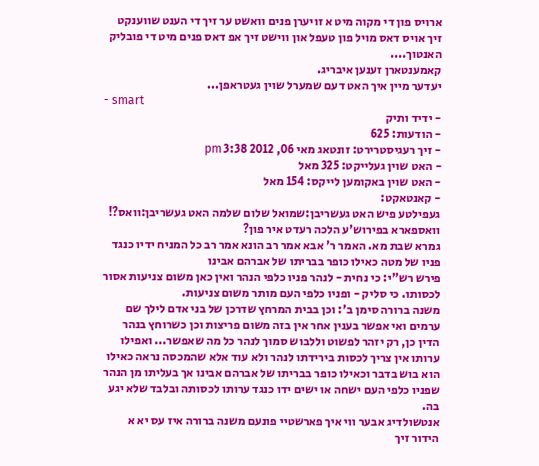ארויס פון די מקוה מיט א זויערן פנים וואשט ער זיך די הענט שווענקט זיך אויס דאס מויל פון טעפל און ווישט זיך אפ דאס פנים מיט די פובליק האנטוך....
קאמענטארן זענען איבריג.
יעדער מיין איך האט דעם שמערל שוין געטראפן...
- smart
- ידיד ותיק
- הודעות: 625
- זיך רעגיסטרירט: זונטאג מאי 06, 2012 3:38 pm
- האט שוין געלייקט: 325 מאל
- האט שוין באקומען לייקס: 154 מאל
- קאנטאקט:
געפילטע פיש האט געשריבן:שמואל שלום שלמה האט געשריבן:וואס?! וואספארא בפירוש'ע הלכה רעדט איר פון?
גמרא שבת מא. האמר ר' אבא אמר רב הונא אמר רב כל המניח ידיו כנגד פניו של מטה כאילו כופר בבריתו של אברהם אבינו
פירש רש"י: כי נחית - לנהר פניו כלפי הנהר ואין כאן משום צניעות אסור לכסותו. כי סליק - ופניו כלפי העם מותר משום צניעות.
משנה ברורה סימן ב': וכן בבית המרחץ שדרכן של בני אדם לילך שם ערמים ואי אפשר בענין אחר אין בזה משום פריצות וכן כשרוחץ בנהר הדין כן, רק יזהר לפשוט וללבוש סמוך לנהר כל מה שאפשר... ואפילו ערותו אין צריך לכסות בירידתו לנהר ולא עוד אלא שהמכסה נראה כאילו הוא בוש בדבר וכאילו כופר בבריתו של אברהם אבינו אך בעליתו מן הנהר שפניו כלפי העם ישחה או ישים ידו כנגד ערותו לכסותה ובלבד שלא יגע בה.
אנטשולדיג אבער ווי איך פארשטיי פונעם משנה ברורה איז עס יא א הידור זיך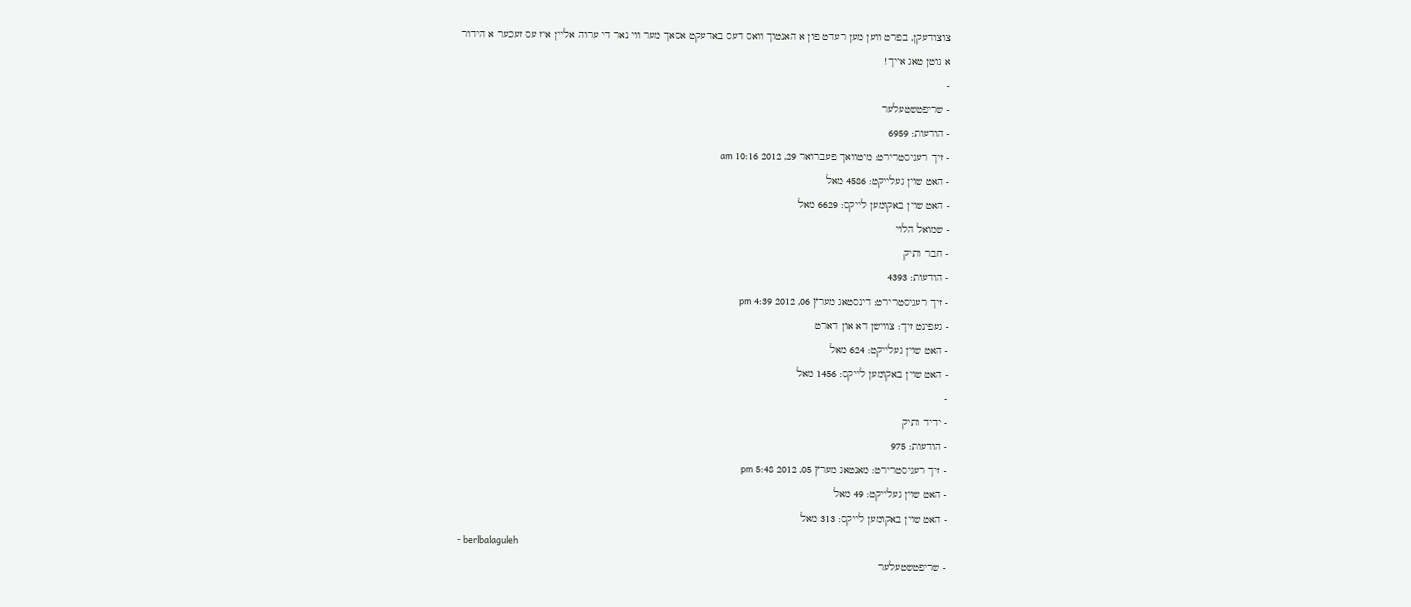צוצודעקן, בפרט ווען מען רעדט פון א האנטוך וואס דעס באדעקט אסאך מער ווי נאר די ערוה אליין איז עס זעכער א הידור
א גוטן טאג אייך!
-
- שריפטשטעלער
- הודעות: 6959
- זיך רעגיסטרירט: מיטוואך פעברואר 29, 2012 10:16 am
- האט שוין געלייקט: 4586 מאל
- האט שוין באקומען לייקס: 6629 מאל
- שמואל הלוי
- חבר ותיק
- הודעות: 4393
- זיך רעגיסטרירט: דינסטאג מערץ 06, 2012 4:39 pm
- געפינט זיך: צווישן דא און דארט
- האט שוין געלייקט: 624 מאל
- האט שוין באקומען לייקס: 1456 מאל
-
- ידיד ותיק
- הודעות: 975
- זיך רעגיסטרירט: מאנטאג מערץ 05, 2012 5:48 pm
- האט שוין געלייקט: 49 מאל
- האט שוין באקומען לייקס: 313 מאל
- berlbalaguleh
- שריפטשטעלער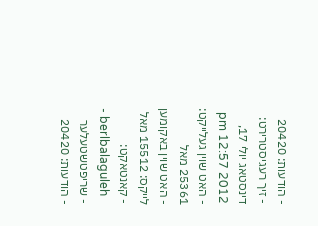- הודעות: 20420
- זיך רעגיסטרירט: דינסטאג יולי 17, 2012 12:57 pm
- האט שוין געלייקט: 25361 מאל
- האט שוין באקומען לייקס: 15512 מאל
- קאנטאקט:
- berlbalaguleh
- שריפטשטעלער
- הודעות: 20420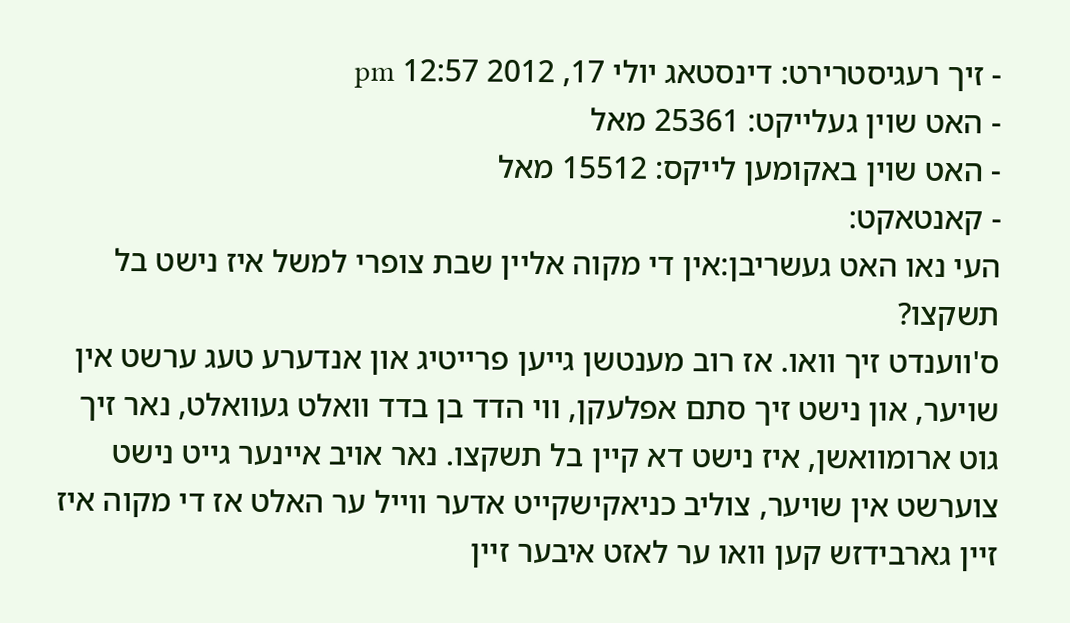- זיך רעגיסטרירט: דינסטאג יולי 17, 2012 12:57 pm
- האט שוין געלייקט: 25361 מאל
- האט שוין באקומען לייקס: 15512 מאל
- קאנטאקט:
העי נאו האט געשריבן:אין די מקוה אליין שבת צופרי למשל איז נישט בל תשקצו?
ס'ווענדט זיך וואו. אז רוב מענטשן גייען פרייטיג און אנדערע טעג ערשט אין שויער, און נישט זיך סתם אפלעקן, ווי הדד בן בדד וואלט געוואלט, נאר זיך גוט ארומוואשן, איז נישט דא קיין בל תשקצו. נאר אויב איינער גייט נישט צוערשט אין שויער, צוליב כניאקישקייט אדער ווייל ער האלט אז די מקוה איז זיין גארבידזש קען וואו ער לאזט איבער זיין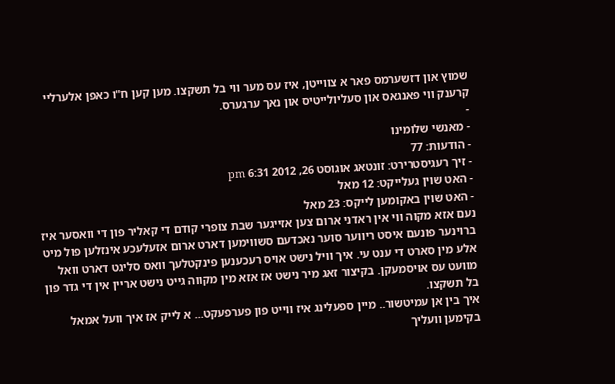שמוץ און דזשערמס פאר א צווייטן, איז עס מער ווי בל תשקצו. מען קען ח"ו כאפן אלערליי קרענק ווי פאנגאס און סעליולייטיס און נאך ערגערס.
-
- מאנשי שלומינו
- הודעות: 77
- זיך רעגיסטרירט: זונטאג אוגוסט 26, 2012 6:31 pm
- האט שוין געלייקט: 12 מאל
- האט שוין באקומען לייקס: 23 מאל
נעם אזא מקוה ווי אין ראדני ארום צען אזייגער שבת צופרי קודם די קאליר פון די וואסער איז ברוינער פונעם איסט ריווער סוער נאכדעם סשווימען דארט ארום אזעלעכע אינזלען פול מיט אלע מין סארט די ענט עי. איך וויל נישט אויס רעכענען פינקטלעך וואס סליגט דארט וואל מוועט עס אויסמעקן. בקיצור זאג מיר נישט אז אזא מין מקווה גייט נישט אריין אין די גדר פון בל תשקצו.
איך בין אן עמיטשור.. מיין ספעלינג איז ווייט פון פערפעקט... א לייק אז איך וועל אמאל בקימען וועליך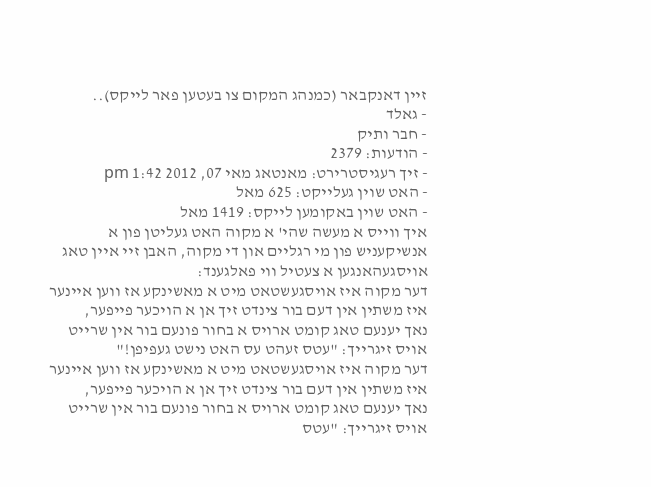זיין דאנקבאר (כמנהג המקום צו בעטען פאר לייקס)..
- גאלד
- חבר ותיק
- הודעות: 2379
- זיך רעגיסטרירט: מאנטאג מאי 07, 2012 1:42 pm
- האט שוין געלייקט: 625 מאל
- האט שוין באקומען לייקס: 1419 מאל
איך ווייס א מעשה שהי' א מקוה האט געליטן פון א אנשיקעניש פון מי רגליים און די מקוה, האבן זיי איין טאג אויסגעהאנגען א צעטיל ווי פאלגענד:
דער מקוה איז אויסגעשטאט מיט א מאשינקע אז ווען איינער איז משתין אין דעם בור צינדט זיך אן א הויכער פייפער,
נאך יענעם טאג קומט ארויס א בחור פונעם בור אין שרייט אויס זיגרייך: "עטס זעהט עס האט נישט געפיפן!"
דער מקוה איז אויסגעשטאט מיט א מאשינקע אז ווען איינער איז משתין אין דעם בור צינדט זיך אן א הויכער פייפער,
נאך יענעם טאג קומט ארויס א בחור פונעם בור אין שרייט אויס זיגרייך: "עטס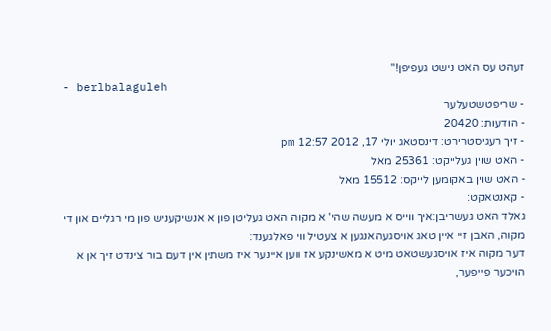זעהט עס האט נישט געפיפן!"
- berlbalaguleh
- שריפטשטעלער
- הודעות: 20420
- זיך רעגיסטרירט: דינסטאג יולי 17, 2012 12:57 pm
- האט שוין געלייקט: 25361 מאל
- האט שוין באקומען לייקס: 15512 מאל
- קאנטאקט:
גאלד האט געשריבן:איך ווייס א מעשה שהי' א מקוה האט געליטן פון א אנשיקעניש פון מי רגליים און די מקוה, האבן זיי איין טאג אויסגעהאנגען א צעטיל ווי פאלגענד:
דער מקוה איז אויסגעשטאט מיט א מאשינקע אז ווען איינער איז משתין אין דעם בור צינדט זיך אן א הויכער פייפער,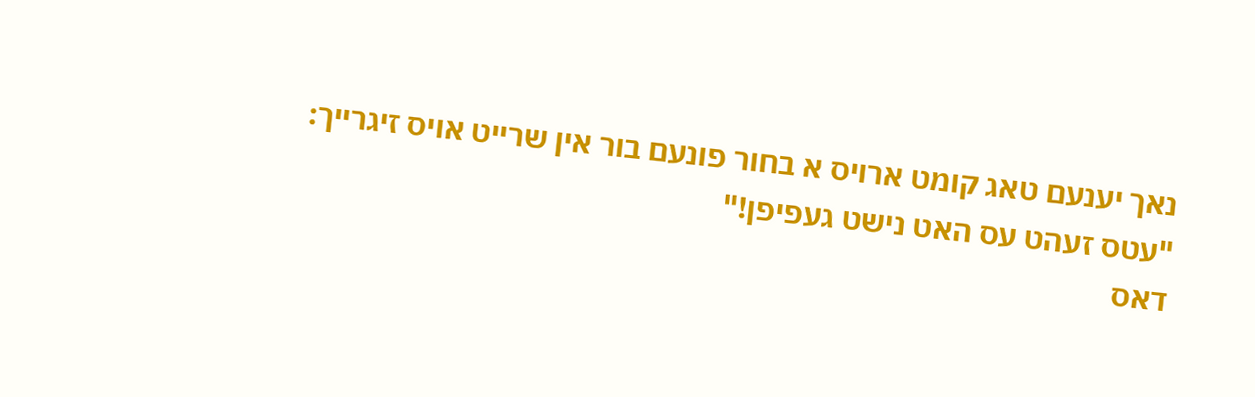נאך יענעם טאג קומט ארויס א בחור פונעם בור אין שרייט אויס זיגרייך: "עטס זעהט עס האט נישט געפיפן!"
דאס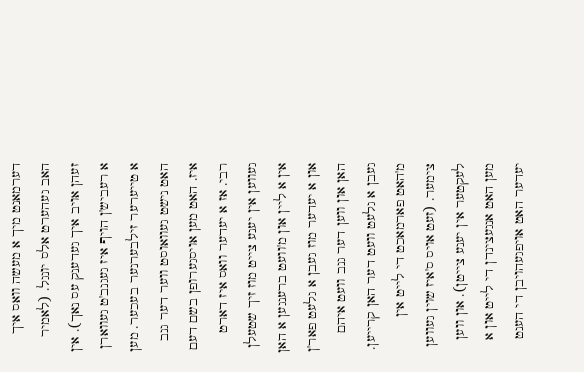דערמאנט מיך א מעשה וואס איך האב געהערט אלס יונגל. (לאמיר זעהן אויב איך געדענק עס נאך). אין א רעביש'ן הויף איז געגנב'ט געווארן א טייערער זילבערנער בעכער. מען האט נישט געוואוסט ווער דער גנב איז. האט מען אויסגערופן בשם דעם רבי. אז א יעדער וואס איז דארט געווען אין יענע צייט מוז זיך שטעלן אין א ליין און מ'וועט ברענגען א האן און א יעדער מוז געבן א גלעט פאר'ן האן און ווען דער גנב וועט איהם געבן א גלעט וועט דער האן קרייען. מ'האט פארמאכט די לייט אין צימער. (זעט אויס ס'איז שוין געווען לעקטער אין יענע צייטן). און ווען מען האט אנגעצינדן די לייט און א יעדער האט אויפגעהויבן די הענט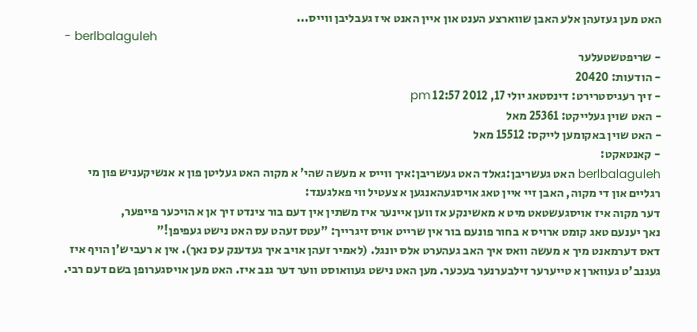האט מען געזעהן אלע האבן שווארצע הענט און איין האנט איז געבליבן ווייס...
- berlbalaguleh
- שריפטשטעלער
- הודעות: 20420
- זיך רעגיסטרירט: דינסטאג יולי 17, 2012 12:57 pm
- האט שוין געלייקט: 25361 מאל
- האט שוין באקומען לייקס: 15512 מאל
- קאנטאקט:
berlbalaguleh האט געשריבן:גאלד האט געשריבן:איך ווייס א מעשה שהי' א מקוה האט געליטן פון א אנשיקעניש פון מי רגליים און די מקוה, האבן זיי איין טאג אויסגעהאנגען א צעטיל ווי פאלגענד:
דער מקוה איז אויסגעשטאט מיט א מאשינקע אז ווען איינער איז משתין אין דעם בור צינדט זיך אן א הויכער פייפער,
נאך יענעם טאג קומט ארויס א בחור פונעם בור אין שרייט אויס זיגרייך: "עטס זעהט עס האט נישט געפיפן!"
דאס דערמאנט מיך א מעשה וואס איך האב געהערט אלס יונגל. (לאמיר זעהן אויב איך געדענק עס נאך). אין א רעביש'ן הויף איז געגנב'ט געווארן א טייערער זילבערנער בעכער. מען האט נישט געוואוסט ווער דער גנב איז. האט מען אויסגערופן בשם דעם רבי.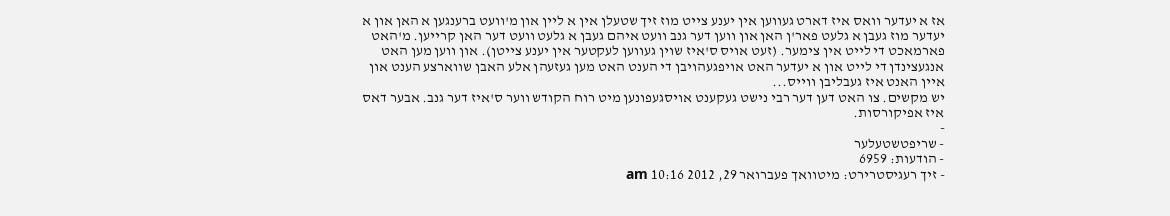אז א יעדער וואס איז דארט געווען אין יענע צייט מוז זיך שטעלן אין א ליין און מ'וועט ברענגען א האן און א יעדער מוז געבן א גלעט פאר'ן האן און ווען דער גנב וועט איהם געבן א גלעט וועט דער האן קרייען. מ'האט פארמאכט די לייט אין צימער. (זעט אויס ס'איז שוין געווען לעקטער אין יענע צייטן). און ווען מען האט אנגעצינדן די לייט און א יעדער האט אויפגעהויבן די הענט האט מען געזעהן אלע האבן שווארצע הענט און איין האנט איז געבליבן ווייס...
יש מקשים. צו האט דען דער רבי נישט געקענט אויסגעפונען מיט רוח הקודש ווער ס'איז דער גנב. אבער דאס איז אפיקורסות.
-
- שריפטשטעלער
- הודעות: 6959
- זיך רעגיסטרירט: מיטוואך פעברואר 29, 2012 10:16 am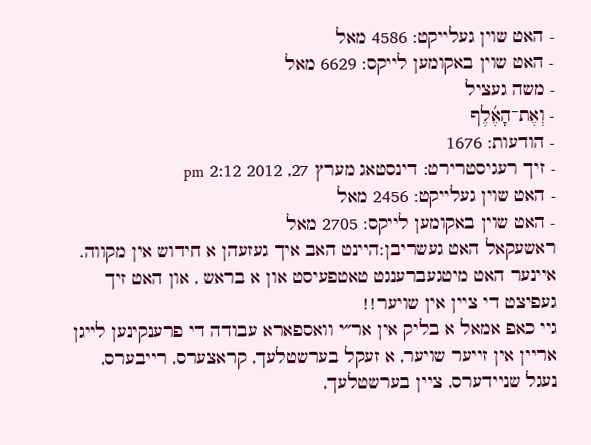- האט שוין געלייקט: 4586 מאל
- האט שוין באקומען לייקס: 6629 מאל
- משה געציל
- וְאֶת־הָאֶ֜לֶף
- הודעות: 1676
- זיך רעגיסטרירט: דינסטאג מערץ 27, 2012 2:12 pm
- האט שוין געלייקט: 2456 מאל
- האט שוין באקומען לייקס: 2705 מאל
ראשעקאל האט געשריבן:היינט האב איך געזעהן א חידוש אין מקווה. איינער האט מיטגעברענגט טאטפעיסט און א בראש , און האט זיך געפיצט די ציין אין שויער!!
גיי כאפ אמאל א בליק אין אר״י וואספארא עבודה די פרענקינען לייגן אריין אין זייער שויער, א זעקל בערשטלעך, קראצערס, רייבערס, נעגל שניידערס, ציין בערשטלעך,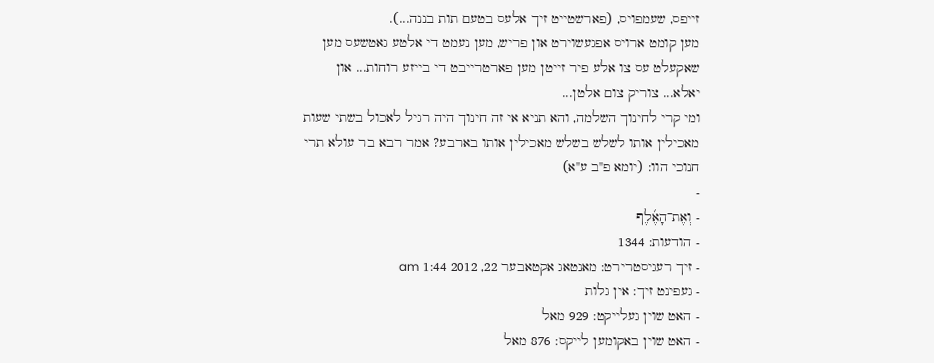זייפס, שעמפויס, (פארשטייט זיך אלעס בטעם תות בננה...).
מען קומט ארויס אפגעשוירט און פריש, מען נעמט די אלטע גאטשעס מען שאקעלט עס צו אלע פיר זייטן מען פארטרייבט די בייזע רוחות... און יאלא... צוריק צום אלטן...
ומי קרי לחינוך השלמה, והא תניא אי זה חינוך היה רגיל לאכול בשתי שעות מאכילין אותו לשלש בשלש מאכילין אותו בארבע? אמר רבא בר עולא תרי חנוכי הוו: (יומא פ"ב ע"א)
-
- וְאֶת־הָאֶ֜לֶף
- הודעות: 1344
- זיך רעגיסטרירט: מאנטאג אקטאבער 22, 2012 1:44 am
- געפינט זיך: אין גלות
- האט שוין געלייקט: 929 מאל
- האט שוין באקומען לייקס: 876 מאל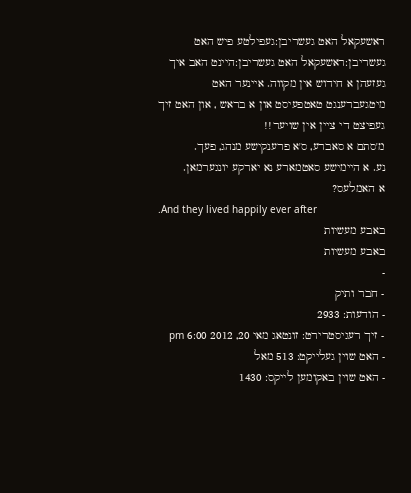ראשעקאל האט געשריבן:געפילטע פיש האט געשריבן:ראשעקאל האט געשריבן:היינט האב איך געזעהן א חידוש אין מקווה. איינער האט מיטגעברענגט טאטפעיסט און א בראש , און האט זיך געפיצט די ציין אין שויער!!
מ'סתם א סאברע, ס'א פרענקישע מנהג, פעך.
נע. א היימישע סאטמארע נא יארקע יונגערמאן.
א האמלעס?
.And they lived happily ever after
באבע מעשיות
באבע מעשיות
-
- חבר ותיק
- הודעות: 2933
- זיך רעגיסטרירט: זונטאג מאי 20, 2012 6:00 pm
- האט שוין געלייקט: 513 מאל
- האט שוין באקומען לייקס: 1430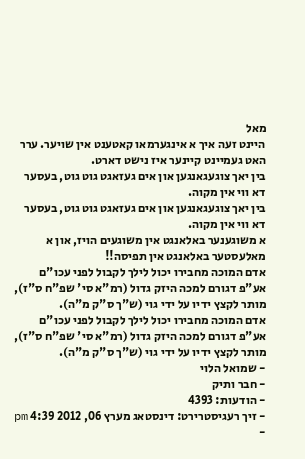מאל
היינט זעה איך א אינגערמאו קאטענט אין שויער. ערר האט געמיינט קיינער איז נישט דארט.
בין יאך צוגעגאנגען און אים געזאגט גוט גוט, בעסער דא ווי אין מקוה.
בין יאך צוגעגאנגען און אים געזאגט גוט גוט, בעסער דא ווי אין מקוה.
א משוגענער באלאנגט אין משוגעים הויז, און א מאלעסטער באלאנגט אין תפיסה!!
אדם המוכה מחבירו יכול לילך לקבול לפני עכו"ם אע"פ דגורם למכה היזק גדול (רמ"א סי' שפ"ח ס"ז), מותר לקצץ ידיו על ידי גוי (ש"ך ס"ק מ"ה).
אדם המוכה מחבירו יכול לילך לקבול לפני עכו"ם אע"פ דגורם למכה היזק גדול (רמ"א סי' שפ"ח ס"ז), מותר לקצץ ידיו על ידי גוי (ש"ך ס"ק מ"ה).
- שמואל הלוי
- חבר ותיק
- הודעות: 4393
- זיך רעגיסטרירט: דינסטאג מערץ 06, 2012 4:39 pm
-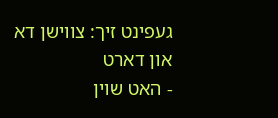געפינט זיך: צווישן דא און דארט
- האט שוין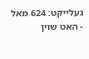געלייקט: 624 מאל
- האט שוין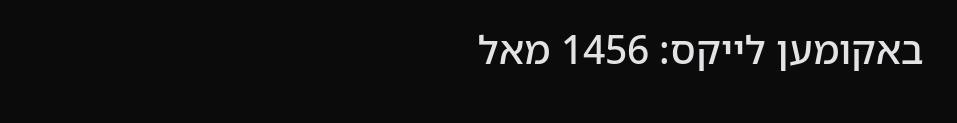באקומען לייקס: 1456 מאל